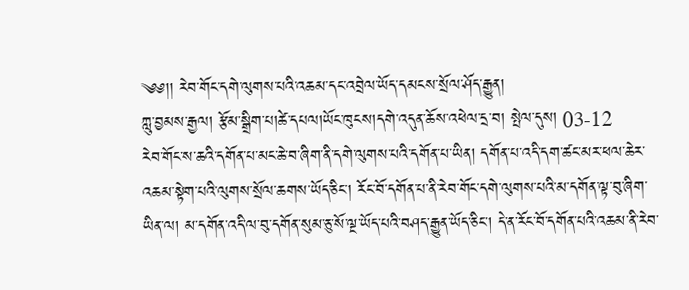༄༅།། རེབ་གོང་དགེ་ལུགས་པའི་འཆམ་དང་འབྲེལ་ཡོད་དམངས་སྲོལ་ཤོད་རྒྱུན།
ཀླུ་བྱམས་རྒྱལ། རྩོམ་སྒྲིག་པ།ཚེ་དཔལ།ཡོང་ཁུངས།དགེ་འདུན་ཆོས་འཕེལ་དྲ་བ། སྤེལ་དུས། 03-12
རེབ་གོང་ས་ཆའི་དགོན་པ་མང་ཆེ་བ་ཞིག་ནི་དགེ་ལུགས་པའི་དགོན་པ་ཡིན། དགོན་པ་འདི་དག་ཚང་མར་ཕལ་ཆེར་འཆམ་སྟེག་པའི་ལུགས་སྲོལ་ཆགས་ཡོད་ཅིང་། རོང་བོ་དགོན་པ་ནི་རེབ་གོང་དགེ་ལུགས་པའི་མ་དགོན་ལྟ་བུ་ཞིག་ཡིན་ལ། མ་དགོན་འདི་ལ་བུ་དགོན་སུམ་ཅུ་སོ་ལྔ་ཡོད་པའི་བཤད་རྒྱུན་ཡོད་ཅིང་། དེ་ན་རོང་བོ་དགོན་པའི་འཆམ་ནི་རེབ་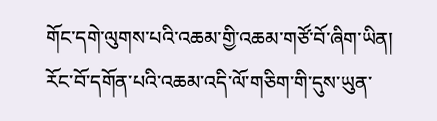གོང་དགེ་ལུགས་པའི་འཆམ་གྱི་འཆམ་གཙོ་བོ་ཞིག་ཡིན། རོང་བོ་དགོན་པའི་འཆམ་འདི་ལོ་གཅིག་གི་དུས་ཡུན་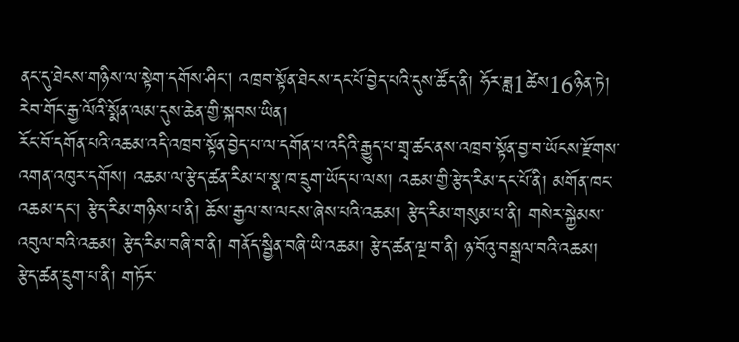ནང་དུ་ཐེངས་གཉིས་ལ་སྟེག་དགོས་ཤིང། འཁྲབ་སྟོན་ཐེངས་དང་པོ་བྱེད་པའི་དུས་ཚོད་ནི། ཧོར་ཟླ1ཚེས16ཉིན་ཏེ། རེབ་གོང་རྒྱ་ལོའི་སྨོན་ལམ་དུས་ཆེན་གྱི་སྐབས་ཡིན།
རོང་བོ་དགོན་པའི་འཆམ་འདི་འཁྲབ་སྟོན་བྱེད་པ་ལ་དགོན་པ་འདིའི་རྒྱུད་པ་གྲྭ་ཚང་ནས་འཁྲབ་སྟོན་བྱ་བ་ཡོངས་རྫོགས་འགན་འཁུར་དགོས། འཆམ་ལ་རྩེད་ཚན་རིམ་པ་སྣ་ཁ་དྲུག་ཡོད་པ་ལས། འཆམ་གྱི་རྩེད་རིམ་དང་པོ་ནི། མགོན་ཁང་འཆམ་དང་། རྩེད་རིམ་གཉིས་པ་ནི། ཆོས་རྒྱལ་ས་ལངས་ཞེས་པའི་འཆམ། རྩེད་རིམ་གསུམ་པ་ནི། གསེར་སྐྱེམས་འབུལ་བའི་འཆམ། རྩེད་རིམ་བཞི་བ་ནི། གནོད་སྦྱིན་བཞི་ཡི་འཆམ། རྩེད་ཚན་ལྔ་བ་ནི། ཉ་བོའུ་བསྒྲལ་བའི་འཆམ། རྩེད་ཚན་དྲུག་པ་ནི། གཏོར་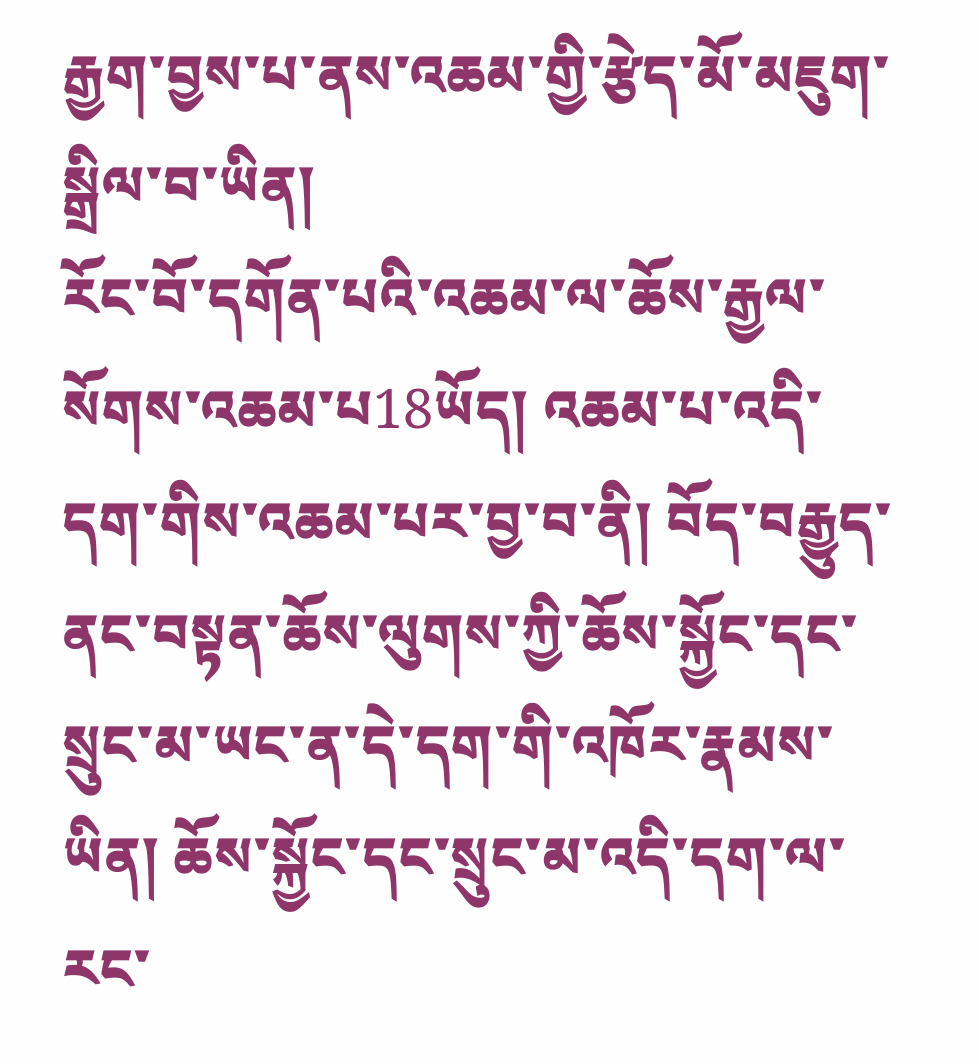རྒྱག་བྱས་པ་ནས་འཆམ་གྱི་རྩེད་མོ་མཇུག་སྒྲིལ་བ་ཡིན།
རོང་བོ་དགོན་པའི་འཆམ་ལ་ཆོས་རྒྱལ་སོགས་འཆམ་པ18ཡོད། འཆམ་པ་འདི་དག་གིས་འཆམ་པར་བྱ་བ་ནི། བོད་བརྒྱུད་ནང་བསྟན་ཆོས་ལུགས་ཀྱི་ཆོས་སྐྱོང་དང་སྲུང་མ་ཡང་ན་དེ་དག་གི་འཁོར་རྣམས་ཡིན། ཆོས་སྐྱོང་དང་སྲུང་མ་འདི་དག་ལ་རང་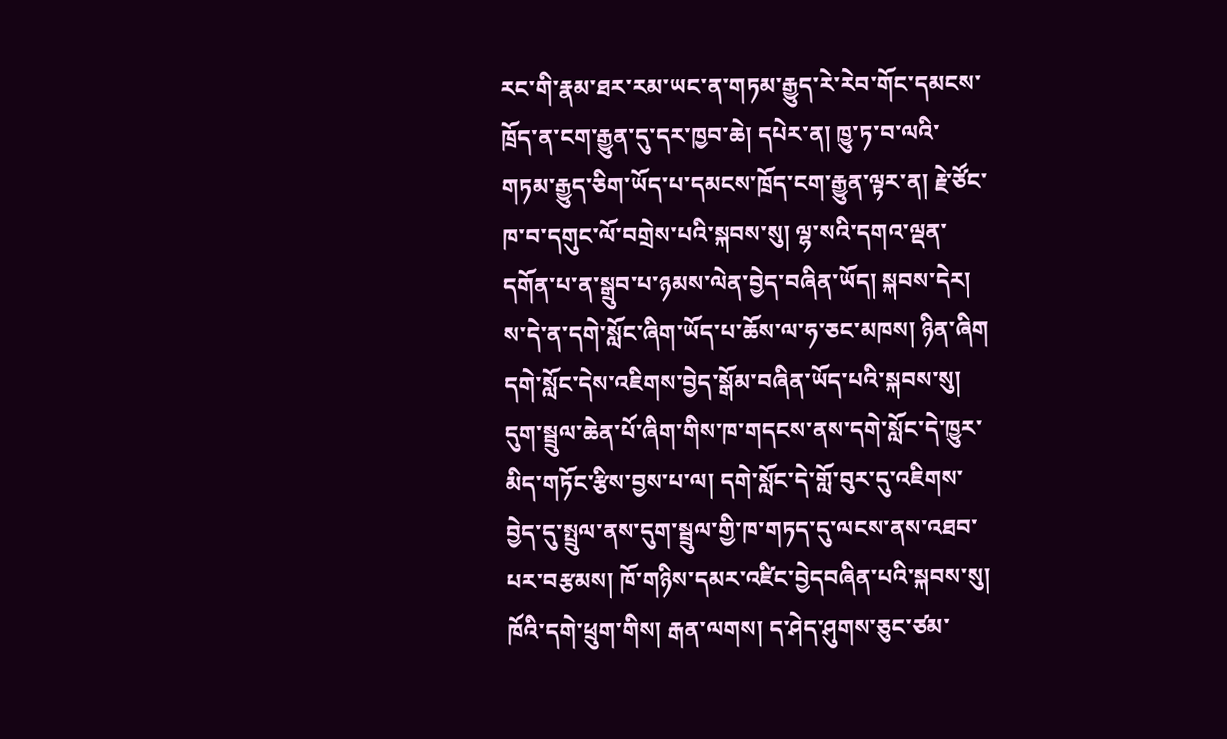རང་གི་རྣམ་ཐར་རམ་ཡང་ན་གཏམ་རྒྱུད་རེ་རེབ་གོང་དམངས་ཁྲོད་ན་ངག་རྒྱུན་དུ་དར་ཁྱབ་ཆེ། དཔེར་ན། ཁྱུ་ཏ་བ་ལའི་གཏམ་རྒྱུད་ཅིག་ཡོད་པ་དམངས་ཁྲོད་ངག་རྒྱུན་ལྟར་ན། རྗེ་ཙོང་ཁ་བ་དགུང་ལོ་བགྲེས་པའི་སྐབས་སུ། ལྷ་སའི་དགའ་ལྡན་དགོན་པ་ན་སྒྲུབ་པ་ཉམས་ལེན་བྱེད་བཞིན་ཡོད། སྐབས་དེར། ས་དེ་ན་དགེ་སློང་ཞིག་ཡོད་པ་ཆོས་ལ་ཧ་ཅང་མཁས། ཉིན་ཞིག དགེ་སློང་དེས་འཇིགས་བྱེད་སྒོམ་བཞིན་ཡོད་པའི་སྐབས་སུ། དུག་སྦྲུལ་ཆེན་པོ་ཞིག་གིས་ཁ་གདངས་ནས་དགེ་སློང་དེ་ཁྱུར་མིད་གཏོང་རྩིས་བྱས་པ་ལ། དགེ་སློང་དེ་གློ་བུར་དུ་འཇིགས་བྱེད་དུ་སྤྲུལ་ནས་དུག་སྦྲུལ་གྱི་ཁ་གཏད་དུ་ལངས་ནས་འཐབ་པར་བརྩམས། ཁོ་གཉིས་དམར་འཛིང་བྱེདབཞིན་པའི་སྐབས་སུ། ཁོའི་དགེ་ཕྲུག་གིས། རྒན་ལགས། ད་ཤེད་ཤུགས་ཅུང་ཙམ་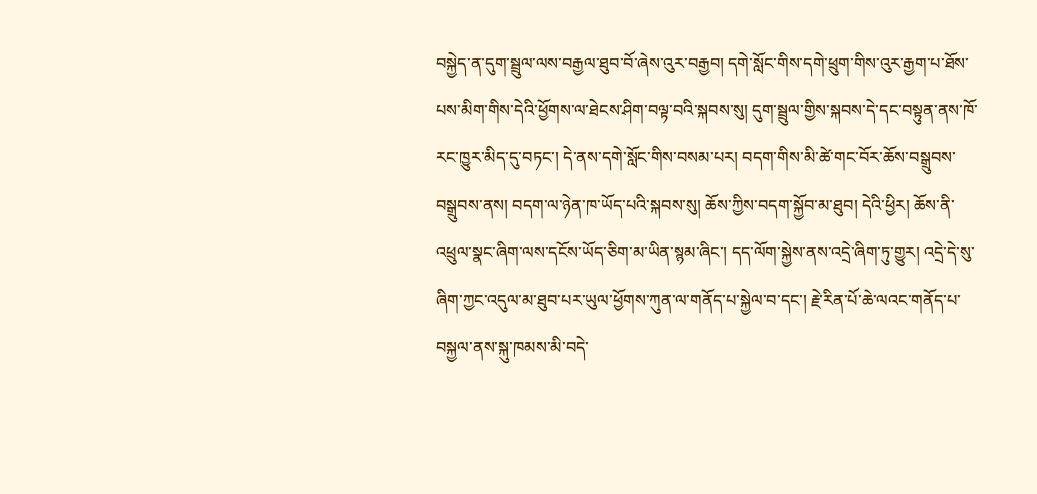བསྐྱེད་ན་དུག་སྦྲུལ་ལས་བརྒྱལ་ཐུབ་བོ་ཞེས་འུར་བརྒྱབ། དགེ་སློང་གིས་དགེ་ཕྲུག་གིས་འུར་རྒྱག་པ་ཐོས་པས་མིག་གིས་དེའི་ཕྱོགས་ལ་ཐེངས་ཤིག་བལྟ་བའི་སྐབས་སུ། དུག་སྦྲུལ་གྱིས་སྐབས་དེ་དང་བསྟུན་ནས་ཁོ་རང་ཁྱུར་མིད་དུ་བཏང་། དེ་ནས་དགེ་སློང་གིས་བསམ་པར། བདག་གིས་མི་ཚེ་གང་བོར་ཆོས་བསྒྲུབས་བསྒྲུབས་ནས། བདག་ལ་ཉེན་ཁ་ཡོད་པའི་སྐབས་སུ། ཆོས་ཀྱིས་བདག་སྐྱོབ་མ་ཐུབ། དེའི་ཕྱིར། ཆོས་ནི་འཕྲུལ་སྣང་ཞིག་ལས་དངོས་ཡོད་ཅིག་མ་ཡིན་སྙམ་ཞིང་། དད་ལོག་སྐྱེས་ནས་འདྲེ་ཞིག་ཏུ་གྱུར། འདྲེ་དེ་སུ་ཞིག་ཀྱང་འདུལ་མ་ཐུབ་པར་ཡུལ་ཕྱོགས་ཀུན་ལ་གནོད་པ་སྐྱེལ་བ་དང་། རྗེ་རིན་པོ་ཆེ་ལའང་གནོད་པ་བསྐྱལ་ནས་སྐུ་ཁམས་མི་བདེ་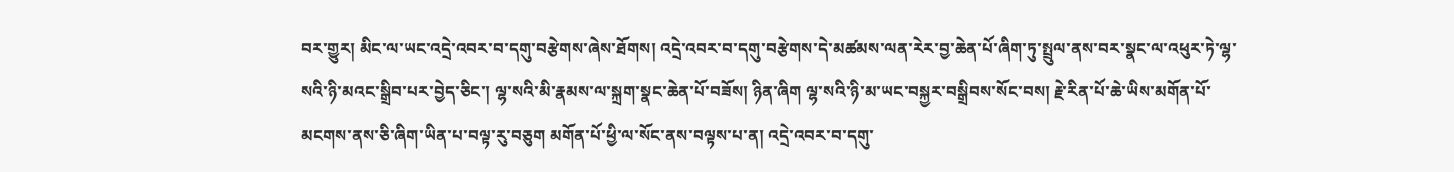བར་གྱུར། མིང་ལ་ཡང་འདྲེ་འབར་བ་དགུ་བརྩེགས་ཞེས་ཐོགས། འདྲེ་འབར་བ་དགུ་བརྩེགས་དེ་མཚམས་ལན་རེར་བྱ་ཆེན་པོ་ཞིག་ཏུ་སྤྲུལ་ནས་བར་སྣང་ལ་འཕུར་ཏེ་ལྷ་སའི་ཉི་མའང་སྒྲིབ་པར་བྱེད་ཅིང་། ལྷ་སའི་མི་རྣམས་ལ་སྐྲག་སྣང་ཆེན་པོ་བཟོས། ཉིན་ཞིག ལྷ་སའི་ཉི་མ་ཡང་བསྐྱར་བསྒྲིབས་སོང་བས། རྗེ་རིན་པོ་ཆེ་ཡིས་མགོན་པོ་མངགས་ནས་ཅི་ཞིག་ཡིན་པ་བལྟ་རུ་བཅུག མགོན་པོ་ཕྱི་ལ་སོང་ནས་བལྟས་པ་ན། འདྲེ་འབར་བ་དགུ་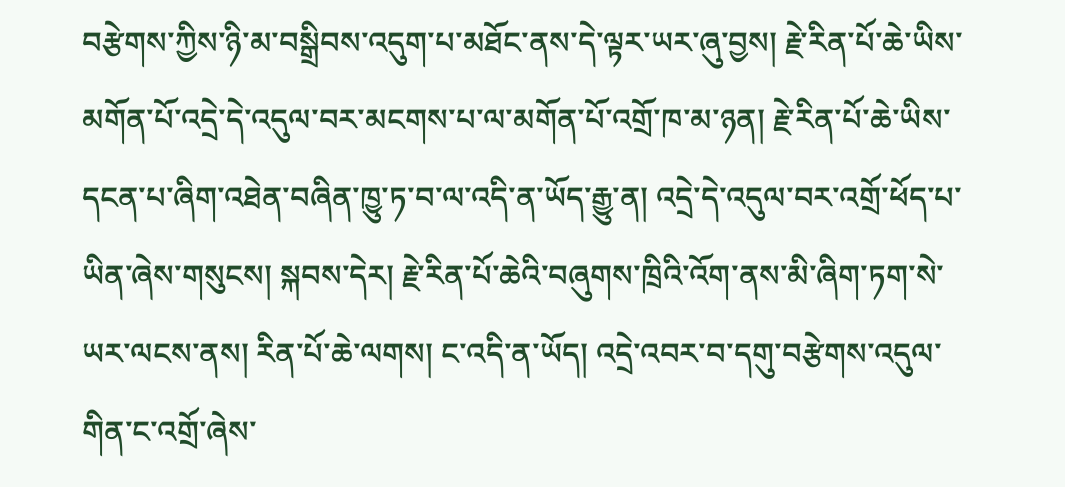བརྩེགས་ཀྱིས་ཉི་མ་བསྒྲིབས་འདུག་པ་མཐོང་ནས་དེ་ལྟར་ཡར་ཞུ་བྱས། རྗེ་རིན་པོ་ཆེ་ཡིས་མགོན་པོ་འདྲེ་དེ་འདུལ་བར་མངགས་པ་ལ་མགོན་པོ་འགྲོ་ཁ་མ་ཉན། རྗེ་རིན་པོ་ཆེ་ཡིས་དངན་པ་ཞིག་འཐེན་བཞིན་ཁྱུ་ཏ་བ་ལ་འདི་ན་ཡོད་རྒྱུ་ན། འདྲེ་དེ་འདུལ་བར་འགྲོ་ཕོད་པ་ཡིན་ཞེས་གསུངས། སྐབས་དེར། རྗེ་རིན་པོ་ཆེའི་བཞུགས་ཁྲིའི་འོག་ནས་མི་ཞིག་ཏག་སེ་ཡར་ལངས་ནས། རིན་པོ་ཆེ་ལགས། ང་འདི་ན་ཡོད། འདྲེ་འབར་བ་དགུ་བརྩེགས་འདུལ་གིན་ང་འགྲོ་ཞེས་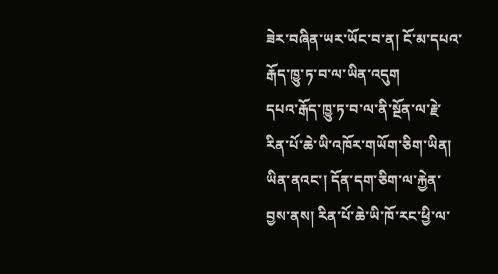ཟེར་བཞིན་ཡར་ཡོང་བ་ན། ངོ་མ་དཔའ་རྒོད་ཁྱུ་ཏ་བ་ལ་ཡིན་འདུག
དཔའ་རྒོད་ཁྱུ་ཏ་བ་ལ་ནི་སྔོན་ལ་རྗེ་རིན་པོ་ཆེ་ཡི་འཁོར་གཡོག་ཅིག་ཡིན། ཡིན་ནའང་། དོན་དག་ཅིག་ལ་རྐྱེན་བྱས་ནས། རིན་པོ་ཆེ་ཡི་ཁོ་རང་ཕྱི་ལ་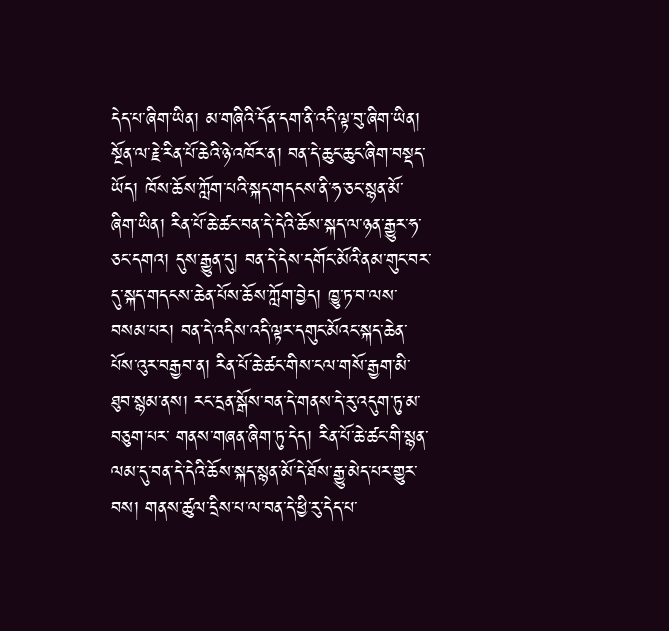དེད་པ་ཞིག་ཡིན། མ་གཞིའི་དོན་དག་ནི་འདི་ལྟ་བུ་ཞིག་ཡིན། སྔོན་ལ་རྗེ་རིན་པོ་ཆེའི་ཉེ་འཁོར་ན། བན་དེ་ཆུང་ཆུང་ཞིག་བསྡད་ཡོད། ཁོས་ཆོས་ཀློག་པའི་སྐད་གདངས་ནི་ཧ་ཅང་སྙན་མོ་ཞིག་ཡིན། རིན་པོ་ཆེ་ཚང་བན་དེ་དེའི་ཆོས་སྐད་ལ་ཉན་རྒྱུར་ཧ་ཅང་དགའ། དུས་རྒྱུན་དུ། བན་དེ་དེས་དགོང་མོའི་ནམ་གུང་བར་དུ་སྐད་གདངས་ཆེན་པོས་ཆོས་ཀློག་བྱེད། ཁྱུ་ཏ་བ་ལས་བསམ་པར། བན་དེ་འདིས་འདི་ལྟར་དགུང་མོའང་སྐད་ཆེན་པོས་འུར་བརྒྱབ་ན། རིན་པོ་ཆེ་ཚང་གིས་ངལ་གསོ་རྒྱག་མི་ཐུབ་སྙམ་ནས། རང་དྲན་སྒོས་བན་དེ་གནས་དེ་རུ་འདུག་ཏུ་མ་བཅུག་པར་ གནས་གཞན་ཞིག་ཏུ་དེད། རིན་པོ་ཆེ་ཚང་གི་སྙན་ལམ་དུ་བན་དེ་དེའི་ཆོས་སྐད་སྙན་མོ་དེ་ཐོས་རྒྱུ་མེད་པར་གྱུར་བས། གནས་ཚུལ་དྲིས་པ་ལ་བན་དེ་ཕྱི་རུ་དེད་པ་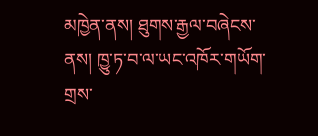མཁྱེན་ནས། ཐུགས་རྒྱལ་བཞེངས་ནས། ཁྱུ་ཏ་བ་ལ་ཡང་འཁོར་གཡོག་གྲས་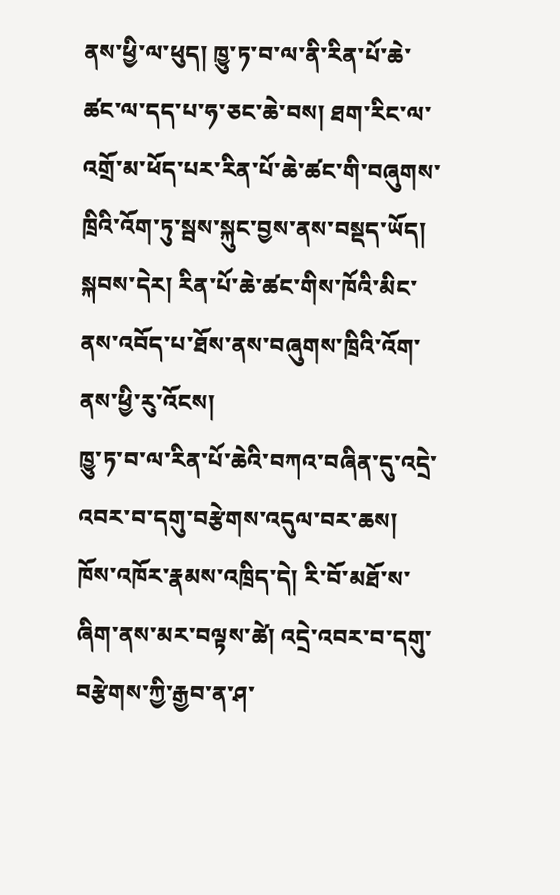ནས་ཕྱི་ལ་ཕུད། ཁྱུ་ཏ་བ་ལ་ནི་རིན་པོ་ཆེ་ཚང་ལ་དད་པ་ཧ་ཅང་ཆེ་བས། ཐག་རིང་ལ་འགྲོ་མ་ཕོད་པར་རིན་པོ་ཆེ་ཚང་གི་བཞུགས་ཁྲིའི་འོག་ཏུ་སྦས་སྐུང་བྱས་ནས་བསྡད་ཡོད། སྐབས་དེར། རིན་པོ་ཆེ་ཚང་གིས་ཁོའི་མིང་ནས་འབོད་པ་ཐོས་ནས་བཞུགས་ཁྲིའི་འོག་ནས་ཕྱི་རུ་འོངས།
ཁྱུ་ཏ་བ་ལ་རིན་པོ་ཆེའི་བཀའ་བཞིན་དུ་འདྲེ་འབར་བ་དགུ་བརྩེགས་འདུལ་བར་ཆས། ཁོས་འཁོར་རྣམས་འཁྲིད་དེ། རི་བོ་མཐོ་ས་ཞིག་ནས་མར་བལྟས་ཚེ། འདྲེ་འབར་བ་དགུ་བརྩེགས་ཀྱི་རྒྱབ་ན་ཤ་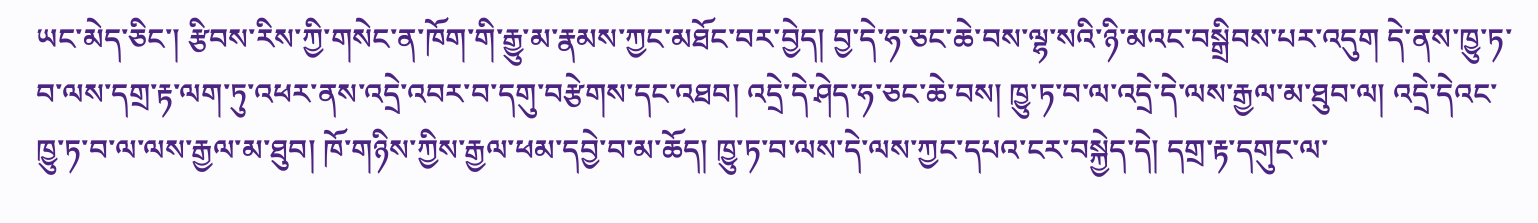ཡང་མེད་ཅིང་། རྩིབས་རིས་ཀྱི་གསེང་ན་ཁོག་གི་རྒྱུ་མ་རྣམས་ཀྱང་མཐོང་བར་བྱེད། བྱ་དེ་ཧ་ཅང་ཆེ་བས་ལྷ་སའི་ཉི་མའང་བསྒྲིབས་པར་འདུག དེ་ནས་ཁྱུ་ཏ་བ་ལས་དགྲ་རྟ་ལག་ཏུ་འཕར་ནས་འདྲེ་འབར་བ་དགུ་བརྩེགས་དང་འཐབ། འདྲེ་དེ་ཤེད་ཧ་ཅང་ཆེ་བས། ཁྱུ་ཏ་བ་ལ་འདྲེ་དེ་ལས་རྒྱལ་མ་ཐུབ་ལ། འདྲེ་དེའང་ཁྱུ་ཏ་བ་ལ་ལས་རྒྱལ་མ་ཐུབ། ཁོ་གཉིས་ཀྱིས་རྒྱལ་ཕམ་དབྱེ་བ་མ་ཆོད། ཁྱུ་ཏ་བ་ལས་དེ་ལས་ཀྱང་དཔའ་ངར་བསྐྱེད་དེ། དགྲ་རྟ་དགུང་ལ་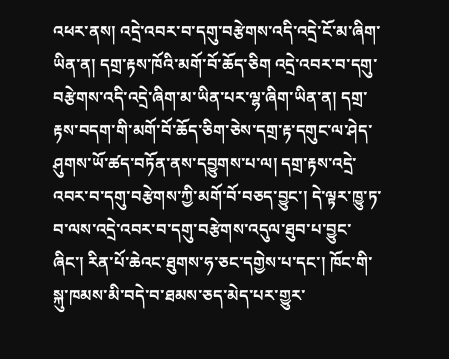འཕར་ནས། འདྲེ་འབར་བ་དགུ་བརྩེགས་འདི་འདྲེ་ངོ་མ་ཞིག་ཡིན་ན། དགྲ་རྟས་ཁོའི་མགོ་བོ་ཆོད་ཅིག འདྲེ་འབར་བ་དགུ་བརྩེགས་འདི་འདྲེ་ཞིག་མ་ཡིན་པར་ལྷ་ཞིག་ཡིན་ན། དགྲ་རྟས་བདག་གི་མགོ་བོ་ཆོད་ཅིག་ཅེས་དགྲ་རྟ་དགུང་ལ་ཤེད་ཤུགས་ཡོ་ཚད་བཏོན་ནས་དབྱུགས་པ་ལ། དགྲ་རྟས་འདྲེ་འབར་བ་དགུ་བརྩེགས་ཀྱི་མགོ་བོ་བཅད་བྱུང་། དེ་ལྟར་ཁྱུ་ཏ་བ་ལས་འདྲེ་འབར་བ་དགུ་བརྩེགས་འདུལ་ཐུབ་པ་བྱུང་ཞིང་། རིན་པོ་ཆེའང་ཐུགས་ཧ་ཅང་དགྱེས་པ་དང་། ཁོང་གི་སྐུ་ཁམས་མི་བདེ་བ་ཐམས་ཅད་མེད་པར་གྱུར་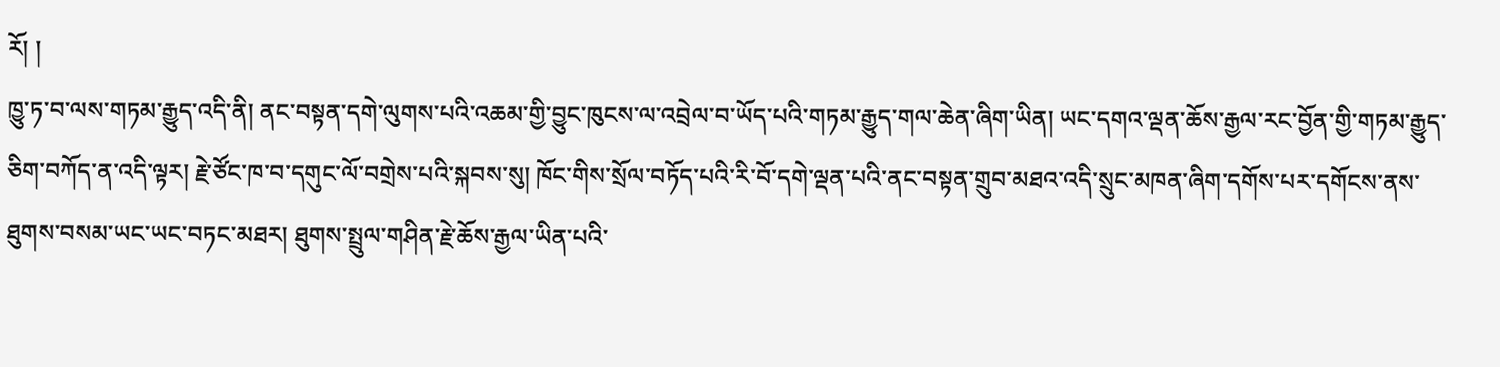རོ། །
ཁྱུ་ཏ་བ་ལས་གཏམ་རྒྱུད་འདི་ནི། ནང་བསྟན་དགེ་ལུགས་པའི་འཆམ་གྱི་བྱུང་ཁུངས་ལ་འབྲེལ་བ་ཡོད་པའི་གཏམ་རྒྱུད་གལ་ཆེན་ཞིག་ཡིན། ཡང་དགའ་ལྡན་ཆོས་རྒྱལ་རང་བྱོན་གྱི་གཏམ་རྒྱུད་ཅིག་བཀོད་ན་འདི་ལྟར། རྗེ་ཙོང་ཁ་བ་དགུང་ལོ་བགྲེས་པའི་སྐབས་སུ། ཁོང་གིས་སྲོལ་བཏོད་པའི་རི་བོ་དགེ་ལྡན་པའི་ནང་བསྟན་གྲུབ་མཐའ་འདི་སྲུང་མཁན་ཞིག་དགོས་པར་དགོངས་ནས་ཐུགས་བསམ་ཡང་ཡང་བཏང་མཐར། ཐུགས་སྤྲུལ་གཤིན་རྗེ་ཆོས་རྒྱལ་ཡིན་པའི་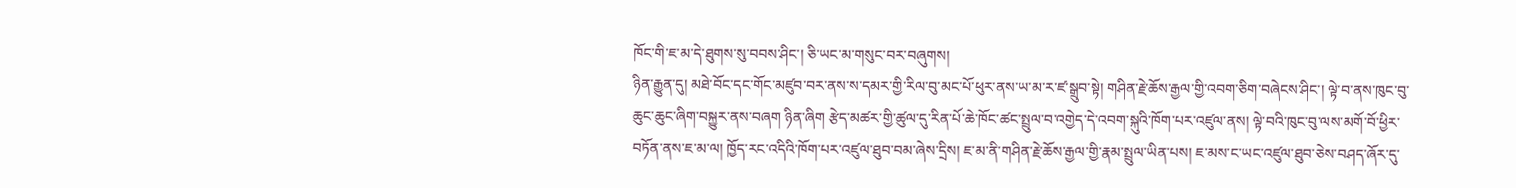ཁོང་གི་ཇ་མ་དེ་ཐུགས་སུ་བབས་ཤིང་། ཅི་ཡང་མ་གསུང་བར་བཞུགས།
ཉིན་རྒྱུན་དུ། མཐེ་བོང་དང་གོང་མཛུབ་བར་ནས་ས་དམར་གྱི་རིལ་བུ་མང་པོ་ཕུར་ནས་ཡ་མ་ར་ཛ་སྒྲུབ་སྟེ། གཤིན་རྗེ་ཆོས་རྒྱལ་གྱི་འབག་ཅིག་བཞེངས་ཤིང་། ལྟེ་བ་ནས་ཁུང་བུ་ཆུང་ཆུང་ཞིག་བསྐྱུར་ནས་བཞག ཉིན་ཞིག རྩེད་མཚར་གྱི་ཚུལ་དུ་རིན་པོ་ཆེ་ཁོང་ཚང་སྤྲུལ་བ་འགྱེད་དེ་འབག་སྐུའི་ཁོག་པར་འཛུལ་ནས། ལྟེ་བའི་ཁུང་བུ་ལས་མགོ་བོ་ཕྱིར་བཏོན་ནས་ཇ་མ་ལ། ཁྱོད་རང་འདིའི་ཁོག་པར་འཛུལ་ཐུབ་བམ་ཞེས་དྲིས། ཇ་མ་ནི་གཤིན་རྗེ་ཆོས་རྒྱལ་གྱི་རྣམ་སྤྲུལ་ཡིན་པས། ཇ་མས་ང་ཡང་འཛུལ་ཐུབ་ཅེས་བཤད་ཞོར་དུ་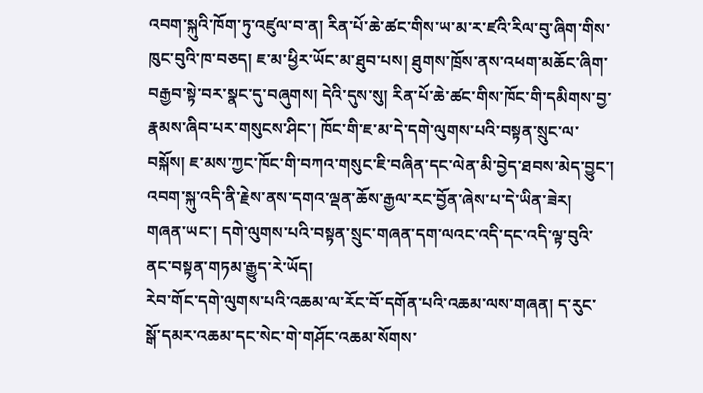འབག་སྐུའི་ཁོག་ཏུ་འཛུལ་བ་ན། རིན་པོ་ཆེ་ཚང་གིས་ཡ་མ་ར་ཛའི་རིལ་བུ་ཞིག་གིས་ཁུང་བུའི་ཁ་བཅད། ཇ་མ་ཕྱིར་ཡོང་མ་ཐུབ་པས། ཐུགས་ཁྲོས་ནས་འཕག་མཆོང་ཞིག་བརྒྱབ་སྟེ་བར་སྣང་དུ་བཞུགས། དེའི་དུས་སུ། རིན་པོ་ཆེ་ཚང་གིས་ཁོང་གི་དམིགས་བྱ་རྣམས་ཞིབ་པར་གསུངས་ཤིང་། ཁོང་གི་ཇ་མ་དེ་དགེ་ལུགས་པའི་བསྟན་སྲུང་ལ་བསྐོས། ཇ་མས་ཀྱང་ཁོང་གི་བཀའ་གསུང་ཇི་བཞིན་དང་ལེན་མི་བྱེད་ཐབས་མེད་བྱུང་། འབག་སྐུ་འདི་ནི་རྗེས་ནས་དགའ་ལྡན་ཆོས་རྒྱལ་རང་བྱོན་ཞེས་པ་དེ་ཡིན་ཟེར། གཞན་ཡང་། དགེ་ལུགས་པའི་བསྟན་སྲུང་གཞན་དག་ལའང་འདི་དང་འདི་ལྟ་བུའི་ནང་བསྟན་གཏམ་རྒྱུད་རེ་ཡོད།
རེབ་གོང་དགེ་ལུགས་པའི་འཆམ་ལ་རོང་བོ་དགོན་པའི་འཆམ་ལས་གཞན། ད་རུང་སྒོ་དམར་འཆམ་དང་སེང་གེ་གཤོང་འཆམ་སོགས་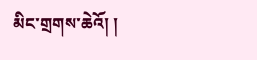མིང་གྲགས་ཆེའོ། །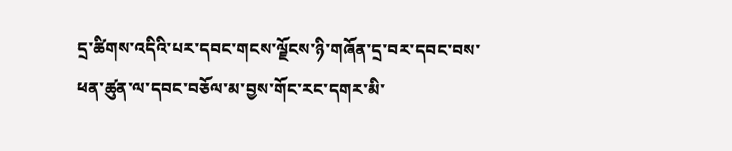དྲ་ཚིགས་འདིའི་པར་དབང་གངས་ལྗོངས་ཉི་གཞོན་དྲ་བར་དབང་བས་ཕན་ཚུན་ལ་དབང་བཅོལ་མ་བྱས་གོང་རང་དགར་མི་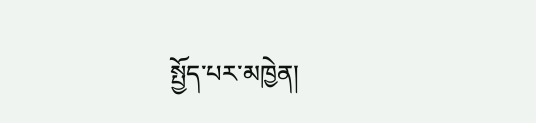སྤྱོད་པར་མཁྱེན།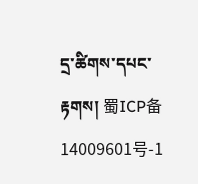དྲ་ཚིགས་དཔང་རྟགས། 蜀ICP备14009601号-1